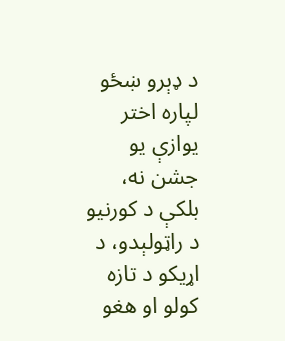د ډېرو ښځو لپاره اختر یوازې یو جشن نه، بلکې د کورنیو د راټولېدو، د اړیکو د تازه کولو او هغو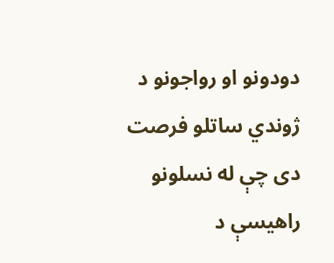دودونو او رواجونو د ژوندي ساتلو فرصت دی چې له نسلونو راهیسې د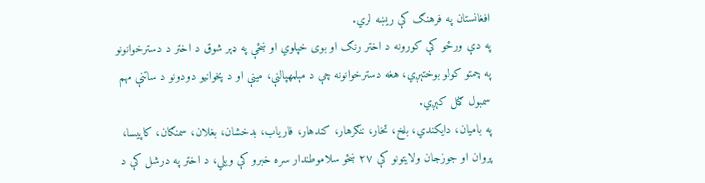افغانستان په فرهنګ کې ریښه لري.
په دې ورځو کې کورونه د اختر رنګ او بوی خپلوي او ښځې په ډېر شوق د اختر د دسترخوانونو په چمتو کولو بوختېږي، هغه دسترخوانونه چې د مېلمهپالنې، مینې او د پخوانیو دودونو د ساتنې مهم سمبول ګڼل کېږي.
په بامیان، دایکندي، بلخ، تخار، ننګرهار، کندهار، فاریاب، بدخشان، بغلان، سمنګان، کاپیسا، پروان او جوزجان ولایتونو کې ۲۷ ښځو سلاموطندار سره خبرو کې ویلي، د اختر په درشل کې د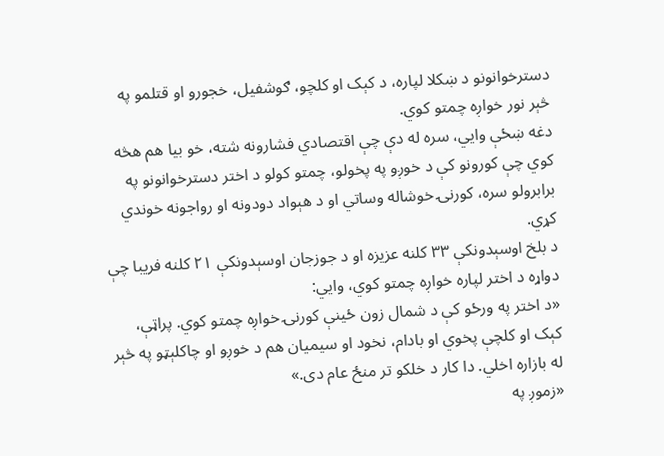دسترخوانونو د ښکلا لپاره، د کېک او کلچو، ګوشفیل، خجورو او قتلمو په څېر نور خواږه چمتو کوي.
دغه ښځې وایي، سره له دې چې اقتصادي فشارونه شته، خو بیا هم هڅه کوي چې کورونو کې د خوږو په پخولو، چمتو کولو د اختر دسترخوانونو په برابرولو سره، کورنۍ خوشاله وساتي او د هېواد دودونه او رواجونه خوندي کړي.
د بلخ اوسېدونکې ۳۳ کلنه عزیزه او د جوزجان اوسېدونکې ۲۱ کلنه فریبا چې دواړه د اختر لپاره خواږه چمتو کوي، وایي:
«د اختر په ورځو کې د شمال زون ځینې کورنۍ خواږه چمتو کوي. پراټې، کېک او کلچې پخوي او بادام، نخود او سیمیان هم د خوږو او چاکلېټو په څېر له بازاره اخلي. دا کار د خلکو تر منځ عام دی.»
«زموږ په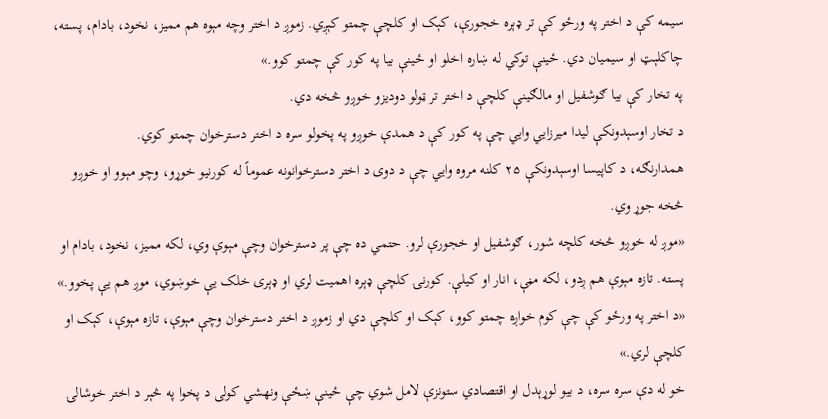سیمه کې د اختر په ورځو کې تر ډېره خجورې، کېک او کلچې چمتو کېږي. زموږ د اختر وچه مېوه هم ممیز، نخود، بادام، پسته، چاکلېټ او سیمیان دي. ځینې توکي له ښاره اخلو او ځینې بیا په کور کې چمتو کوو.»
په تخار کې بیا ګوشفیل او مالګینې کلچې د اختر تر ټولو دودیزو خوږو څخه دي.
د تخار اوسېدونکې لیدا میرزایي وایي چې په کور کې د همدې خوږو په پخولو سره د اختر دسترخوان چمتو کوي.
همدارنګه، د کاپیسا اوسېدونکې ۲۵ کلنه مروه وایي چې د دوی د اختر دسترخوانونه عموماً له کورنیو خوړو، وچو مېوو او خوږو څخه جوړ وي.
«موږ له خوږو څخه کلچه شور، ګوشفیل او خجورې لرو. حتمي ده چې پر دسترخوان وچې مېوې وي، لکه ممیز، نخود، بادام او پسته. تازه مېوې هم ږدو، لکه مڼې، انار او کیلې. کورنۍ کلچې ډېره اهمیت لري او ډېری خلک یې خوښوي، موږ هم یې پخوو.»
«د اختر په ورځو کې چې کوم خواږه چمتو کوو، کېک او کلچې دي او زموږ د اختر دسترخوان وچې مېوې، تازه مېوې، کېک او کلچې لري.»
خو له دې سره سره، د بیو لوړېدل او اقتصادي ستونزې لامل شوي چې ځینې ښځې ونهشي کولی د پخوا په څېر د اختر خوشالۍ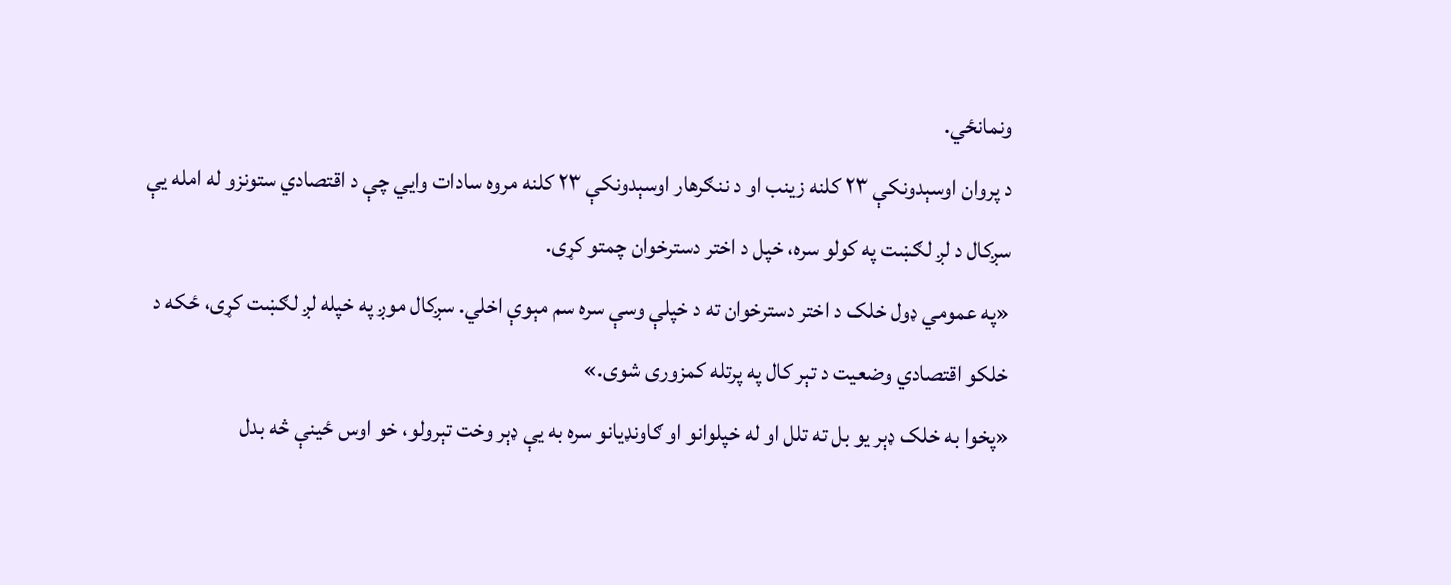ونمانځي.
د پروان اوسېدونکې ۲۳ کلنه زینب او د ننګرهار اوسېدونکې ۲۳ کلنه مروه سادات وایي چې د اقتصادي ستونزو له امله یې سږکال د لږ لګښت په کولو سره، خپل د اختر دسترخوان چمتو کړی.
«په عمومي ډول خلک د اختر دسترخوان ته د خپلې وسې سره سم مېوې اخلي. سږکال موږ په خپله لږ لګښت کړی، ځکه د خلکو اقتصادي وضعیت د تېر کال په پرتله کمزوری شوی.»
«پخوا به خلک ډېر یو بل ته تلل او له خپلوانو او ګاونډیانو سره به یې ډېر وخت تېرولو، خو اوس ځینې څه بدل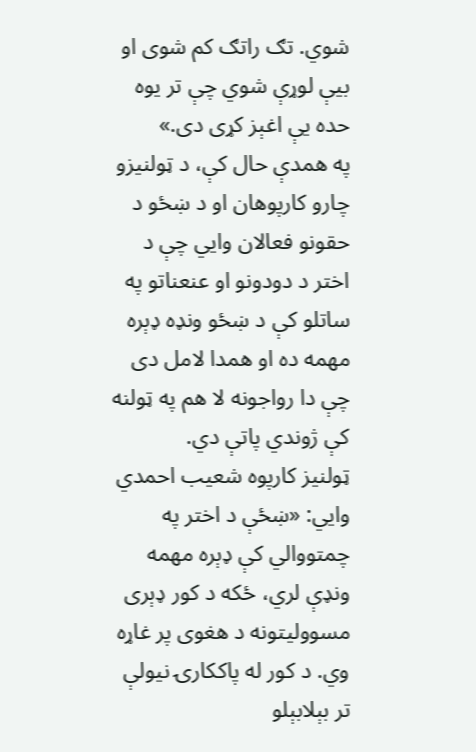شوي. تګ راتګ کم شوی او بیې لوړې شوي چې تر یوه حده یې اغېز کړی دی.»
په همدې حال کې، د ټولنیزو چارو کارپوهان او د ښځو د حقونو فعالان وایي چې د اختر د دودونو او عنعناتو په ساتلو کې د ښځو ونډه ډېره مهمه ده او همدا لامل دی چې دا رواجونه لا هم په ټولنه کې ژوندي پاتې دي.
ټولنیز کارپوه شعیب احمدي وایي: «ښځې د اختر په چمتووالي کې ډېره مهمه ونډې لري، ځکه د کور ډېری مسوولیتونه د هغوی پر غاړه وي. د کور له پاککارۍ نیولې تر بېلابېلو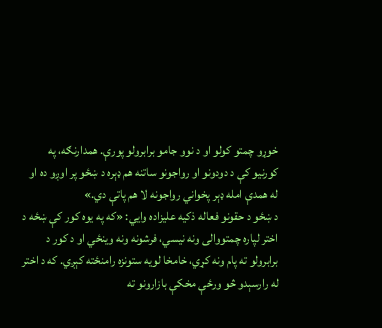خوړو چمتو کولو او د نوو جامو برابرولو پورې. همدارنګه، په کورنیو کې د دودونو او رواجونو ساتنه هم ډېره د ښځو پر اوږو ده او له همدې امله ډېر پخواني رواجونه لا هم پاتې دي.»
د ښځو د حقونو فعاله ذکیه عليزاده وایي: «که په یوه کور کې ښځه د اختر لپاره چمتووالی ونه نیسي، فرشونه ونه وینځي او د کور د برابرولو ته پام ونه کړي، خامخا لویه ستونزه رامنځته کېږي. که د اختر له رارسېدو څو ورځې مخکې بازارونو ته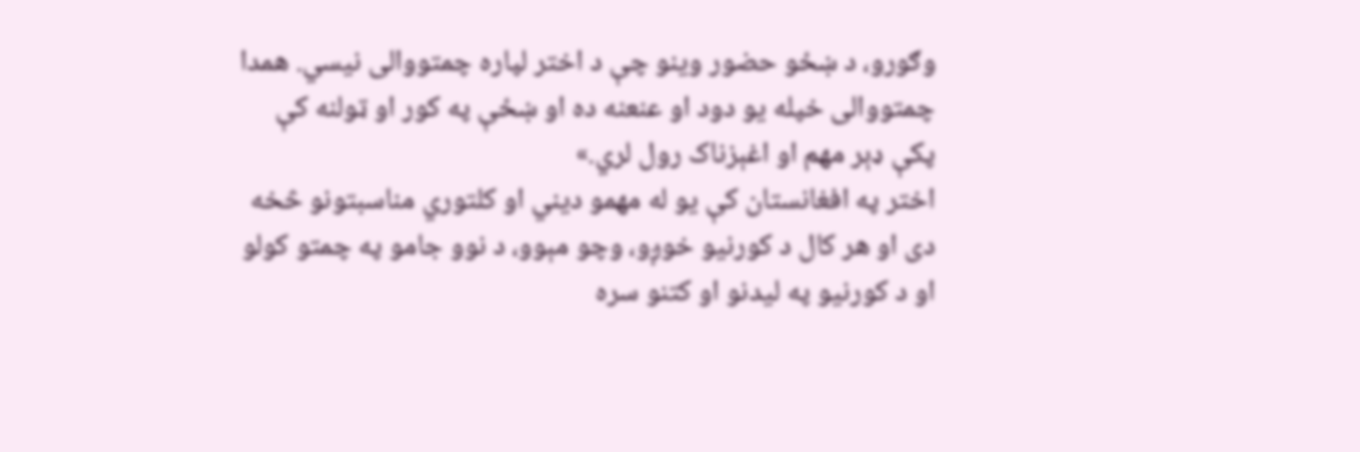وګورو، د ښځو حضور وینو چې د اختر لپاره چمتووالی نیسي. همدا چمتووالی خپله یو دود او عنعنه ده او ښځې په کور او ټولنه کې پکې ډېر مهم او اغېزناک رول لري.»
اختر په افغانستان کې یو له مهمو دیني او کلتوري مناسبتونو څخه دی او هر کال د کورنیو خوږو، وچو مېوو، د نوو جامو په چمتو کولو او د کورنیو په لیدنو او کتنو سره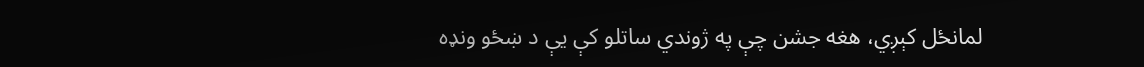لمانځل کېږي، هغه جشن چې په ژوندي ساتلو کې یې د ښځو ونډه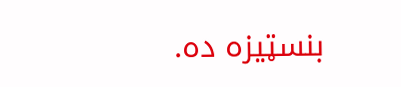بنسټیزه ده.